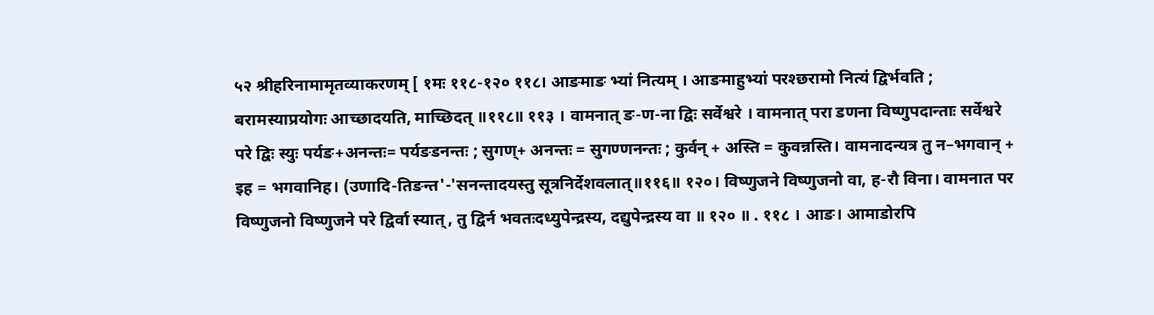५२ श्रीहरिनामामृतव्याकरणम् [ १मः ११८-१२० ११८। आङमाङ भ्यां नित्यम् । आङमाहुभ्यां परश्छरामो नित्यं द्विर्भवति ; बरामस्याप्रयोगः आच्छादयति, माच्छिदत् ॥११८॥ ११३ । वामनात् ङ-ण-ना द्विः सर्वेश्वरे । वामनात् परा डणना विष्णुपदान्ताः सर्वेश्वरे परे द्विः स्युः पर्यङ+अनन्तः= पर्यङडनन्तः ; सुगण्+ अनन्तः = सुगण्णनन्तः ; कुर्वन् + अस्ति = कुवन्नस्ति। वामनादन्यत्र तु न–भगवान् + इह = भगवानिह। (उणादि-तिङन्त'-'सनन्तादयस्तु सूत्रनिर्देशवलात्॥११६॥ १२०। विष्णुजने विष्णुजनो वा, ह-रौ विना। वामनात पर विष्णुजनो विष्णुजने परे द्विर्वा स्यात्, तु द्विर्न भवतःदध्युपेन्द्रस्य, दद्युपेन्द्रस्य वा ॥ १२० ॥ . ११८ । आङ। आमाडोरपि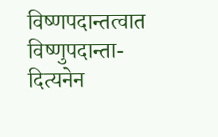विष्णपदान्तत्वात विष्णुपदान्ता- दित्यनेन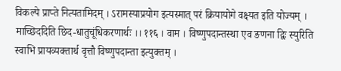विकल्पे प्राप्ते नित्यतामिदम् । ऽरामस्याप्रयोग इत्यस्मात् परं क्रियायोगे वक्ष्यत इति योज्यम् । माच्छिददिति छिद-धातुचूंधिकरणार्थः ।। ११६ । वाम । विष्णुपदान्तस्था एव ङणना द्विः स्युरिति स्वाभि प्रायव्यक्तार्थ वृत्तौ विष्णुपदान्ता इत्युक्तम् ।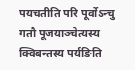पयचतीति परि पूर्वोऽन्चु गतौ पूजयाञ्चेत्यस्य क्विबन्तस्य पर्यङिति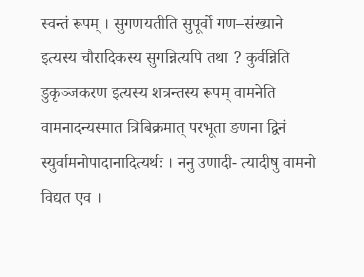स्वन्तं रूपम् । सुगणयतीति सुपूर्वो गण–संख्याने इत्यस्य चौरादिकस्य सुगन्नित्यपि तथा ? कुर्वन्निति डुकृञ्जकरण इत्यस्य शत्रन्तस्य रूपम् वामनेति वामनादन्यस्मात त्रिबिक्रमात् परभूता ङणना द्विनं स्युर्वामनोपादानादित्यर्थः । ननु उणादी- त्यादीषु वामनो विद्यत एव ।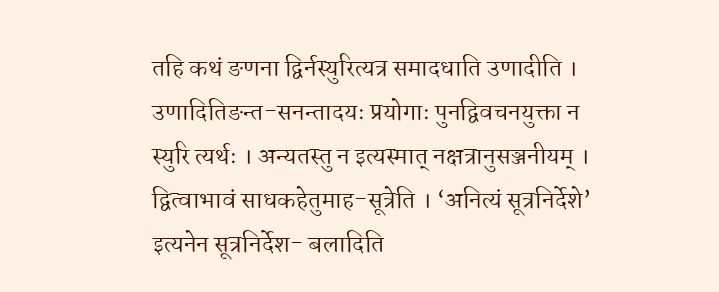तहि कथं ङणना द्विर्नस्युरित्यत्र समादधाति उणादीति । उणादितिङन्त-सनन्तादयः प्रयोगाः पुनद्विवचनयुक्ता न स्युरि त्यर्थः । अन्यतस्तु न इत्यस्मात् नक्षत्रानुसञ्जनीयम् । द्वित्वाभावं साधकहेतुमाह-सूत्रेति । ‘अनित्यं सूत्रनिर्देशे’ इत्यनेन सूत्रनिर्देश- बलादिति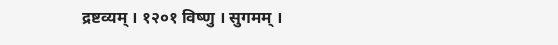द्रष्टव्यम् । १२०१ विष्णु । सुगमम् ।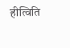हीत्विति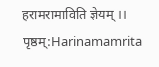हरामरामाविति ज्ञेयम् ।।
पृष्ठम्:Harinamamrita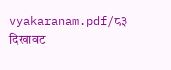vyakaranam.pdf/८३
दिखावट